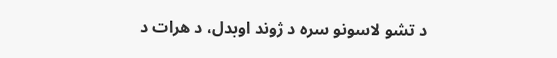د تشو لاسونو سره د ژوند اوبدل، د هرات د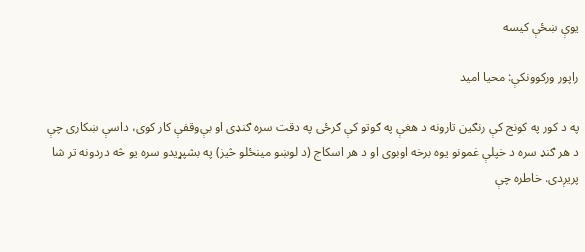یوې ښځې کیسه

راپور ورکوونکې: محیا امید

په د کور په کونج کې رنګین تارونه د هغې په ګوتو کې ګرځی په دقت سره ګنډی او بې‌وقفې کار کوی، داسې ښکاری چې د هر ګنډ سره د خپلې غمونو یوه برخه اوبوی او د هر اسکاج (د لوښو مینځلو څیز) په بشپړیدو سره یو څه دردونه تر شا پریږدی. خاطره چې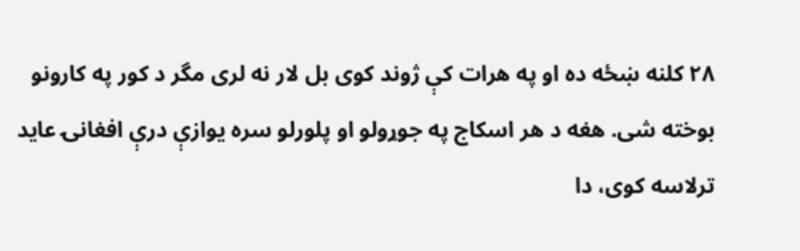۲۸ کلنه ښځه ده او په هرات کې ژوند کوی بل لار نه لری مگر د کور په کارونو بوخته شی. هغه د هر اسکاج په جوړولو او پلورلو سره یوازې درې افغانۍ عاید ترلاسه کوی، دا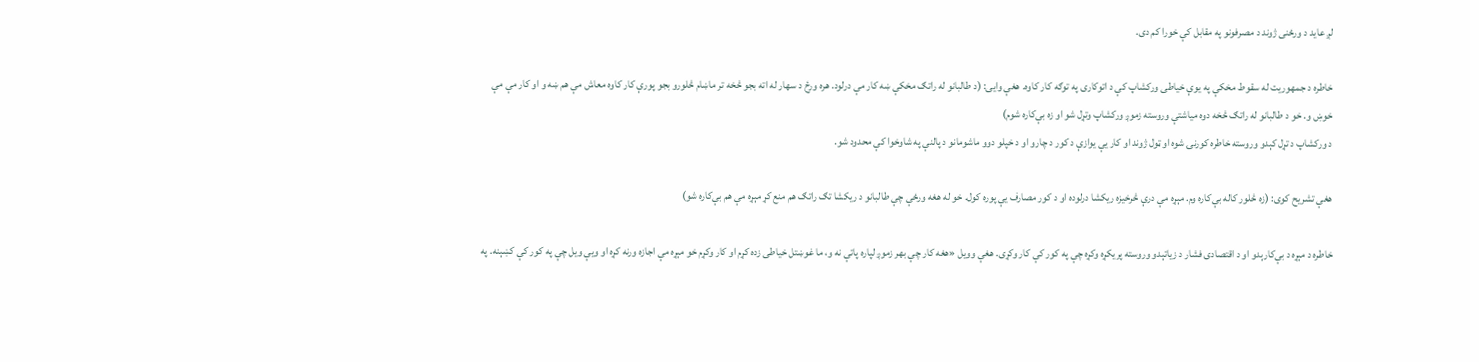لږ عاید د ورځنی ژوند د مصرفونو په مقابل کې خورا کم دی.

خاطره د جمهوریت له سقوط مخکې په یوې خیاطی ورکشاپ کې د اتوکاری په توګه کار کاوه. هغې وایی: (د طالبانو له راتګ مخکې ښه کار مې درلود. هره ورځ د سهار له اته بجو څخه تر ماښام څلورو بجو پورې کار کاوه معاش مې هم ښه و او کار مې مې خوښ و. خو د طالبانو له راتګ څخه دوه میاشتې وروسته زموږ ورکشاپ وتړل شو او زه بې‌کاره شوم)
د ورکشاپ د تړل کېدو وروسته خاطره کورنۍ شوه او ټول ژوند او کار یې یوازې د کور د چارو او د خپلو دوو ماشومانو د پالنې په شاوخوا کې محدود شو.

هغې تشریح کوی: (زه څلور کاله بې‌کاره وم. مېړه مې درې څرخیزه ریکشا درلوده او د کور مصارف یې پوره کول. خو له هغه ورځې چې طالبانو د ریکشا تګ راتګ هم منع کړ مېړه مې هم بې‌کاره شو)

خاطره د مېړه د بې‌کارېدو او د اقتصادی فشار د زیاتېدو وروسته پریکړه وکړه چې په کور کې کار وکړی. هغې وویل «هغه کار چې بهر زموږ لپاره پاتې نه و، ما غوښتل خیاطی زده کړم او کار وکړم خو مېړه مې اجازه ورنه کړه او ویې ویل چې په کور کې کښېنه. په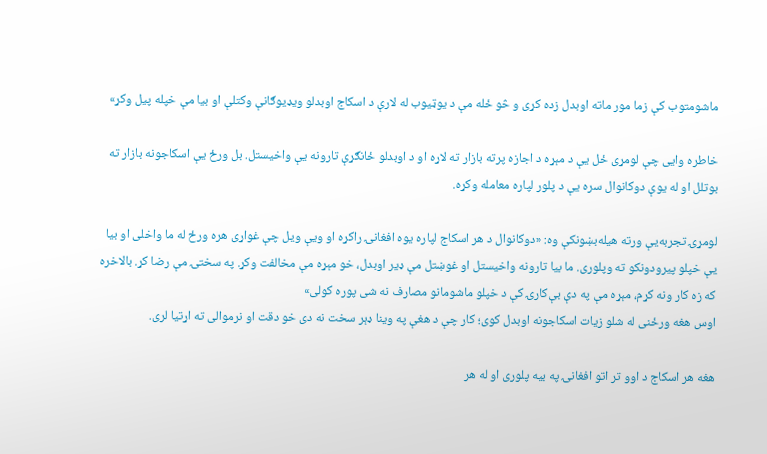ماشومتوب کې زما مور ماته اوبدل زده کړی و څو ځله مې د یوټیوب له لارې د اسکاج اوبدلو ویډیوګانې وکتلې او بیا مې خپله پیل وکړ»

خاطره وایی چې لومړی ځل یې د مېړه د اجازه پرته بازار ته لاړه او د اوبدلو ځانګړې تارونه یې واخیستل. بل ورځ یې اسکاجونه بازار ته بوتلل او له یوې دوکانوال سره یې د پلور لپاره معامله وکړه.

لومړۍ تجربه‌یې ورته هیله‌بښونکې وه: «دوکانوال د هر اسکاج لپاره یوه افغانۍ راکړه او ویې ویل چې غواړی هره ورځ له ما واخلی او بیا یې خپلو پیرودونکو ته وپلوری. ما بیا تارونه واخیستل او غوښتل مې ډیر اوبدل، خو مېړه مې مخالفت وکړ. په سختۍ مې رضا کړ. بالاخره که زه کار ونه کړم، مېړه مې په دې بې‌کارۍ کې د خپلو ماشومانو مصارف نه شی پوره کولی»
اوس هغه ورځنی له شلو زیات اسکاجونه اوبدل کوی؛ کار چې د هغې په وینا ډېر سخت نه دی خو دقت او نرموالی ته اړتیا لری.

هغه هر اسکاج د اوو تر اتو افغانۍ په بیه پلوری او له هر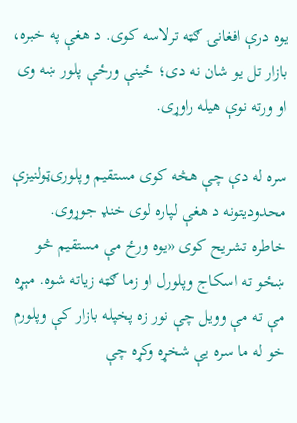یوه درې افغانۍ ګټه ترلاسه کوی. د هغې په خبره، بازار تل یو شان نه دی؛ ځینې ورځې پلور ښه وی او ورته نوې هیله راوړی.

سره له دې چې هڅه کوی مستقیم وپلوری‌ټولنیزې محدودیتونه د هغې لپاره لوی خنډ جوړوی.
خاطره تشریح کوی‌ «یوه ورځ مې مستقیم څو ښځو ته اسکاج وپلورل او زما ګټه زیاته شوه. مېړه مې ته مې وویل چې نور زه پخپله بازار کې وپلورم خو له ما سره یې شخړه وکړه چې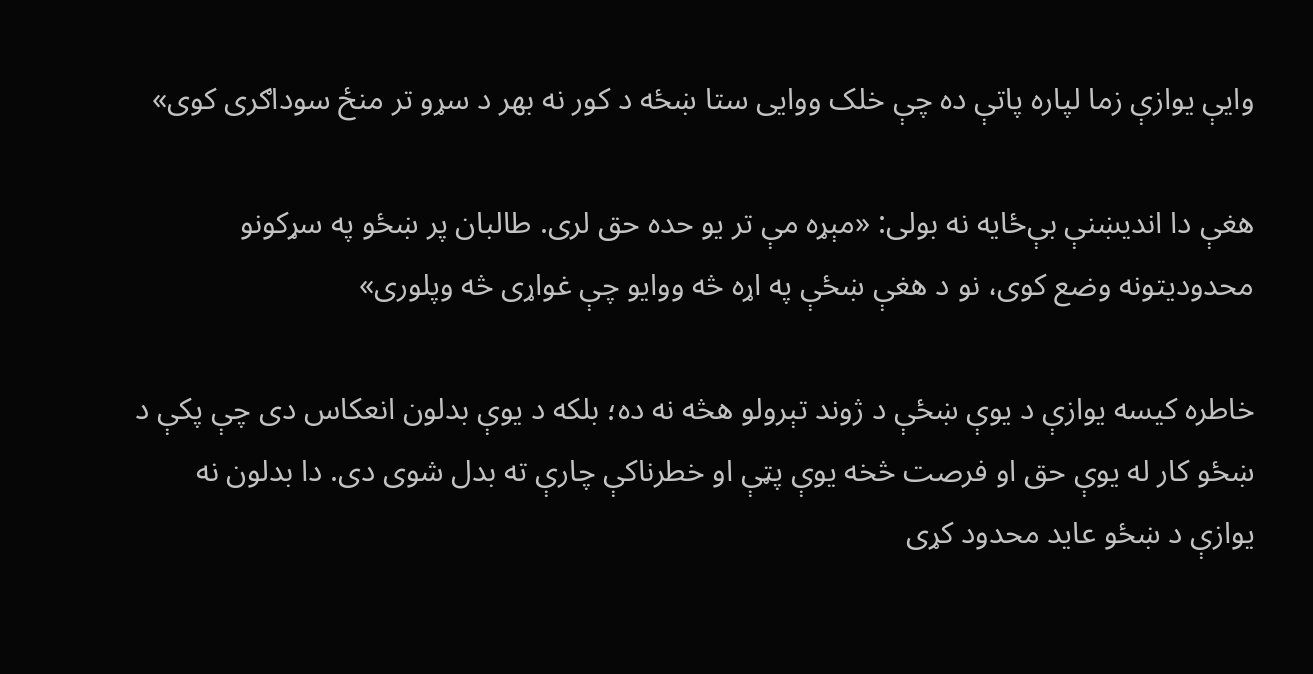وایې یوازې زما لپاره پاتې ده چې خلک ووایی ستا ښځه د کور نه بهر د سړو تر منځ سوداګری کوی»

هغې دا اندیښنې بې‌ځایه نه بولی: «مېړه مې تر یو حده حق لری. طالبان پر ښځو په سړکونو محدودیتونه وضع کوی، نو د هغې ښځې په اړه څه ووایو چې غواړی څه وپلوری»

خاطره کیسه یوازې د یوې ښځې د ژوند تېرولو هڅه نه ده؛ بلکه د یوې بدلون انعکاس دی چې پکې د ښځو کار له یوې حق او فرصت څخه یوې پټې او خطرناکې چارې ته بدل شوی دی. دا بدلون نه یوازې د ښځو عاید محدود کړی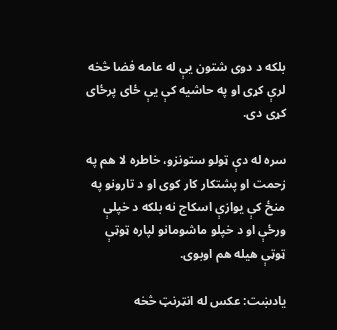بلکه د دوی شتون یې له عامه فضا څخه لرې کړی او په حاشیه کې یې ځای پرځای کړی دی.

سره له دې ټولو ستونزو، خاطره لا هم په زحمت او پشتکار کار کوی او د تارونو په منځ کې یوازې اسکاج نه بلکه د خپلې ورځې او د خپلو ماشومانو لپاره ټوټې ټوټې هیله هم اوبوی.

یادښت: عکس له انټرنټ څخه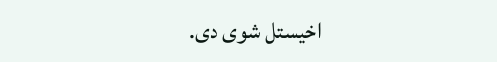اخیستل شوی دی.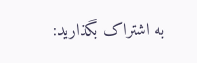به اشتراک بگذارید: